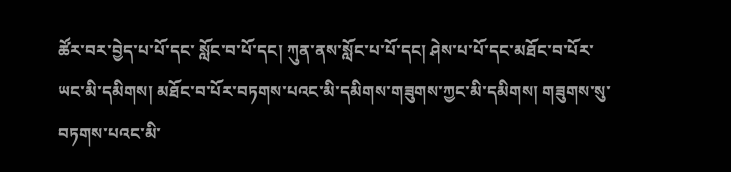ཚོར་བར་བྱེད་པ་པོ་དང་ སློང་བ་པོ་དང། ཀུན་ནས་སློང་པ་པོ་དང། ཤེས་པ་པོ་དང་མཐོང་བ་པོར་ཡང་མི་དམིགས། མཐོང་བ་པོར་བཏགས་པའང་མི་དམིགས་གཟུགས་ཀྱང་མི་དམིགས། གཟུགས་སུ་བཏགས་པའང་མི་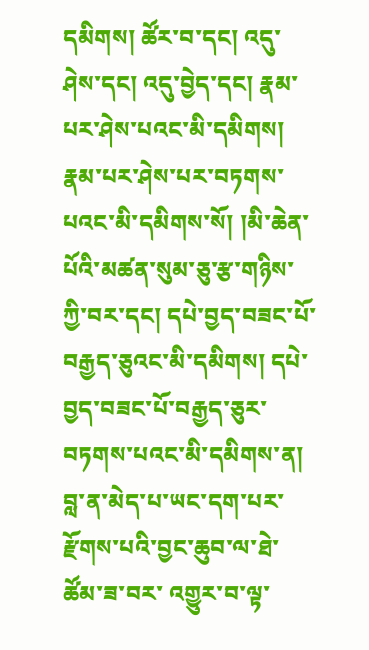དམིགས། ཚོར་བ་དང། འདུ་ཤེས་དང། འདུ་བྱེད་དང། རྣམ་པར་ཤེས་པའང་མི་དམིགས། རྣམ་པར་ཤེས་པར་བཏགས་པའང་མི་དམིགས་སོ། །མི་ཆེན་པོའི་མཚན་སུམ་ཅུ་རྩ་གཉིས་ ཀྱི་བར་དང། དཔེ་བྱད་བཟང་པོ་བརྒྱད་ཅུའང་མི་དམིགས། དཔེ་བྱད་བཟང་པོ་བརྒྱད་ཅུར་བཏགས་པའང་མི་དམིགས་ན། བླ་ན་མེད་པ་ཡང་དག་པར་རྫོགས་པའི་བྱང་ཆུབ་ལ་ཐེ་ཚོམ་ཟ་བར་ འགྱུར་བ་ལྟ་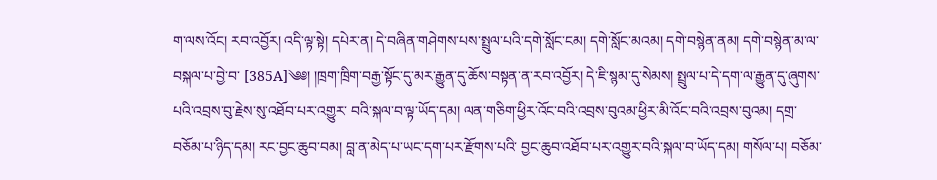ག་ལས་འོང། རབ་འབྱོར། འདི་ལྟ་སྟེ། དཔེར་ན། དེ་བཞིན་གཤེགས་པས་སྤྲུལ་པའི་དགེ་སློང་ངམ། དགེ་སློང་མའམ། དགེ་བསྙེན་ནམ། དགེ་བསྙེན་མ་ལ་བསྐལ་པ་བྱེ་བ་ [385A]༄༅། །ཁྲག་ཁྲིག་བརྒྱ་སྟོང་དུ་མར་རྒྱུན་དུ་ཆོས་བསྟན་ན་རབ་འབྱོར། དེ་ཇི་སྙམ་དུ་སེམས། སྤྲུལ་པ་དེ་དག་ལ་རྒྱུན་དུ་ཞུགས་པའི་འབྲས་བུ་རྗེས་སུ་འཐོབ་པར་འགྱུར་ བའི་སྐལ་བ་ལྟ་ཡོད་དམ། ལན་གཅིག་ཕྱིར་འོང་བའི་འབྲས་བུའམ་ཕྱིར་མི་འོང་བའི་འབྲས་བུའམ། དགྲ་བཅོམ་པ་ཉིད་དམ། རང་བྱང་ཆུབ་བམ། བླ་ན་མེད་པ་ཡང་དག་པར་རྫོགས་པའི་ བྱང་ཆུབ་འཐོབ་པར་འགྱུར་བའི་སྐལ་བ་ཡོད་དམ། གསོལ་པ། བཅོམ་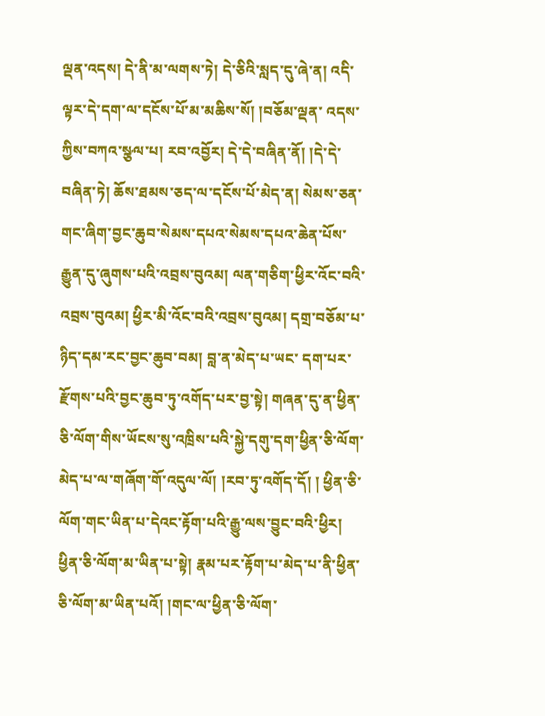ལྡན་འདས། དེ་ནི་མ་ལགས་ཏེ། དེ་ཅིའི་སླད་དུ་ཞེ་ན། འདི་ལྟར་དེ་དག་ལ་དངོས་པོ་མ་མཆིས་སོ། །བཅོམ་ལྡན་ འདས་ཀྱིས་བཀའ་སྩལ་པ། རབ་འབྱོར། དེ་དེ་བཞིན་ནོ། །དེ་དེ་བཞིན་ཏེ། ཆོས་ཐམས་ཅད་ལ་དངོས་པོ་མེད་ན། སེམས་ཅན་གང་ཞིག་བྱང་ཆུབ་སེམས་དཔའ་སེམས་དཔའ་ཆེན་པོས་ རྒྱུན་དུ་ཞུགས་པའི་འབྲས་བུའམ། ལན་གཅིག་ཕྱིར་འོང་བའི་འབྲས་བུའམ། ཕྱིར་མི་འོང་བའི་འབྲས་བུའམ། དགྲ་བཅོམ་པ་ཉིད་དམ་རང་བྱང་ཆུབ་བམ། བླ་ན་མེད་པ་ཡང་ དག་པར་རྫོགས་པའི་བྱང་ཆུབ་ཏུ་འགོད་པར་བྱ་སྟེ། གཞན་དུ་ན་ཕྱིན་ཅི་ལོག་གིས་ཡོངས་སུ་འཁྲིས་པའི་སྐྱེ་དགུ་དག་ཕྱིན་ཅི་ལོག་མེད་པ་ལ་གཞོག་གོ་འདུལ་ལོ། །རབ་ཏུ་འགོད་དོ། ། ཕྱིན་ཅི་ལོག་གང་ཡིན་པ་དེའང་རྟོག་པའི་རྒྱུ་ལས་བྱུང་བའི་ཕྱིར། ཕྱིན་ཅི་ལོག་མ་ཡིན་པ་སྟེ། རྣམ་པར་རྟོག་པ་མེད་པ་ནི་ཕྱིན་ཅི་ལོག་མ་ཡིན་པའོ། །གང་ལ་ཕྱིན་ཅི་ལོག་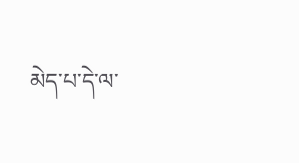མེད་པ་དེ་ལ་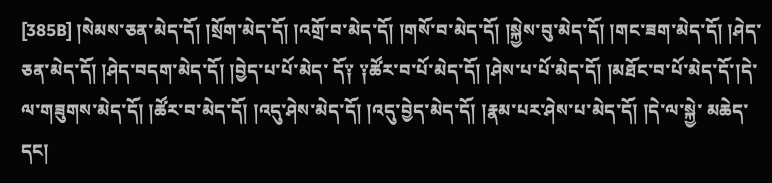[385B] །སེམས་ཅན་མེད་དོ། །སྲོག་མེད་དོ། །འགྲོ་བ་མེད་དོ། །གསོ་བ་མེད་དོ། །སྐྱེས་བུ་མེད་དོ། །གང་ཟག་མེད་དོ། །ཤེད་ཅན་མེད་དོ། །ཤེད་བདག་མེད་དོ། །བྱེད་པ་པོ་མེད་ དོ༑ ༑ཚོར་བ་པོ་མེད་དོ། །ཤེས་པ་པོ་མེད་དོ། །མཐོང་བ་པོ་མེད་དོ་།དེ་ལ་གཟུགས་མེད་དོ། །ཚོར་བ་མེད་དོ། །འདུ་ཤེས་མེད་དོ། །འདུ་བྱེད་མེད་དོ། །རྣམ་པར་ཤེས་པ་མེད་དོ། །དེ་ལ་སྐྱེ་ མཆེད་དང།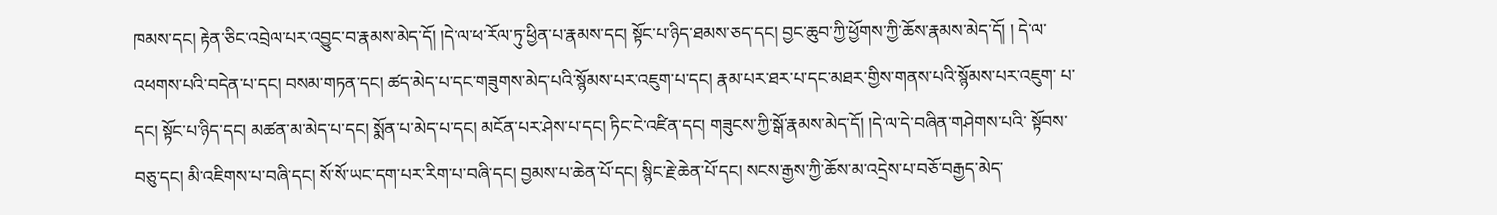ཁམས་དང། རྟེན་ཅིང་འབྲེལ་པར་འབྱུང་བ་རྣམས་མེད་དོ། །དེ་ལ་ཕ་རོལ་ཏུ་ཕྱིན་པ་རྣམས་དང། སྟོང་པ་ཉིད་ཐམས་ཅད་དང། བྱང་ཆུབ་ཀྱི་ཕྱོགས་ཀྱི་ཆོས་རྣམས་མེད་དོ། ། དེ་ལ་འཕགས་པའི་བདེན་པ་དང། བསམ་གཏན་དང། ཚད་མེད་པ་དང་གཟུགས་མེད་པའི་སྙོམས་པར་འཇུག་པ་དང། རྣམ་པར་ཐར་པ་དང་མཐར་གྱིས་གནས་པའི་སྙོམས་པར་འཇུག་ པ་དང། སྟོང་པ་ཉིད་དང། མཚན་མ་མེད་པ་དང། སྨོན་པ་མེད་པ་དང། མངོན་པར་ཤེས་པ་དང། ཏིང་ངེ་འཛིན་དང། གཟུངས་ཀྱི་སྒོ་རྣམས་མེད་དོ། །དེ་ལ་དེ་བཞིན་གཤེགས་པའི་ སྟོབས་བཅུ་དང། མི་འཇིགས་པ་བཞི་དང། སོ་སོ་ཡང་དག་པར་རིག་པ་བཞི་དང། བྱམས་པ་ཆེན་པོ་དང། སྙིང་རྗེ་ཆེན་པོ་དང། སངས་རྒྱས་ཀྱི་ཆོས་མ་འདྲེས་པ་བཅོ་བརྒྱད་མེད་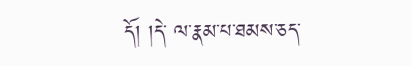དོ། །དེ་ ལ་རྣམ་པ་ཐམས་ཅད་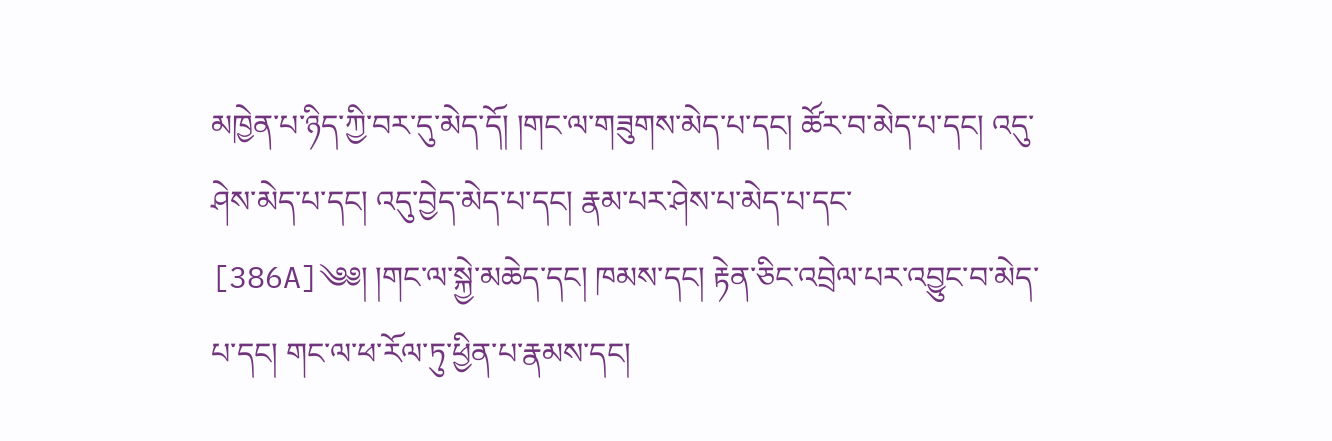མཁྱེན་པ་ཉིད་ཀྱི་བར་དུ་མེད་དོ། །གང་ལ་གཟུགས་མེད་པ་དང། ཚོར་བ་མེད་པ་དང། འདུ་ཤེས་མེད་པ་དང། འདུ་བྱེད་མེད་པ་དང། རྣམ་པར་ཤེས་པ་མེད་པ་དང་ [386A]༄༅། །གང་ལ་སྐྱེ་མཆེད་དང། ཁམས་དང། རྟེན་ཅིང་འབྲེལ་པར་འབྱུང་བ་མེད་པ་དང། གང་ལ་ཕ་རོལ་ཏུ་ཕྱིན་པ་རྣམས་དང།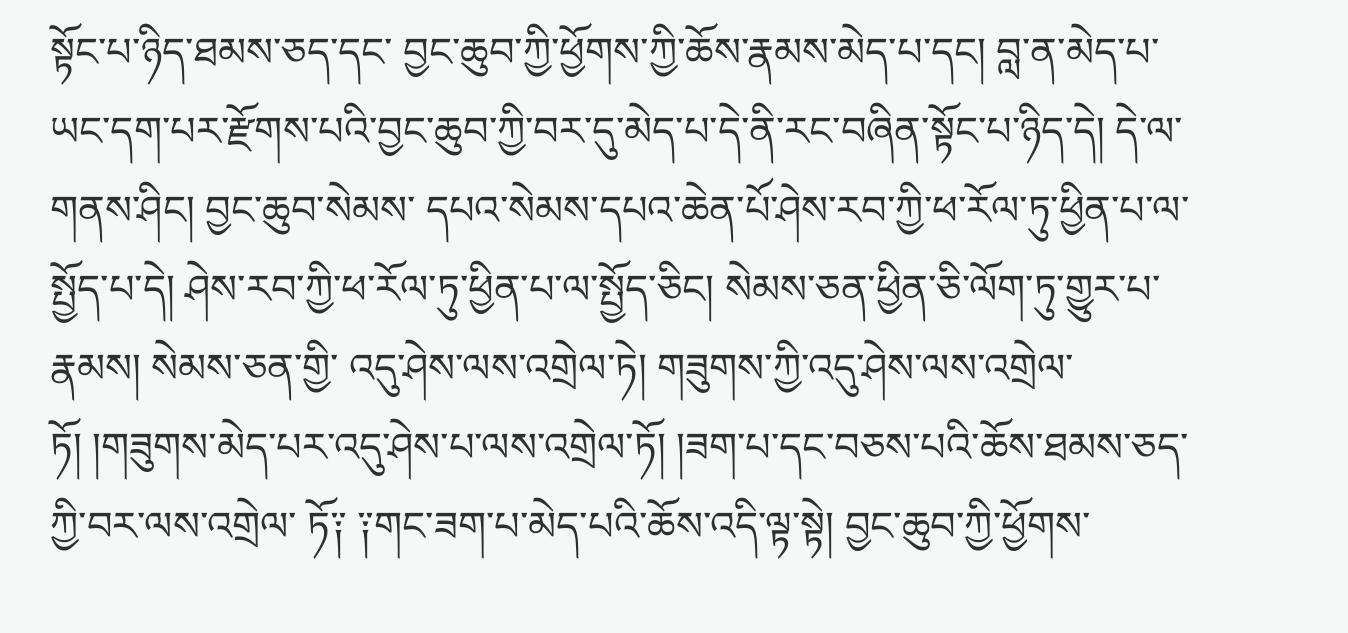སྟོང་པ་ཉིད་ཐམས་ཅད་དང་ བྱང་ཆུབ་ཀྱི་ཕྱོགས་ཀྱི་ཆོས་རྣམས་མེད་པ་དང། བླ་ན་མེད་པ་ཡང་དག་པར་རྫོགས་པའི་བྱང་ཆུབ་ཀྱི་བར་དུ་མེད་པ་དེ་ནི་རང་བཞིན་སྟོང་པ་ཉིད་དེ། དེ་ལ་གནས་ཤིང། བྱང་ཆུབ་སེམས་ དཔའ་སེམས་དཔའ་ཆེན་པོ་ཤེས་རབ་ཀྱི་ཕ་རོལ་ཏུ་ཕྱིན་པ་ལ་སྤྱོད་པ་དེ། ཤེས་རབ་ཀྱི་ཕ་རོལ་ཏུ་ཕྱིན་པ་ལ་སྤྱོད་ཅིང། སེམས་ཅན་ཕྱིན་ཅི་ལོག་ཏུ་གྱུར་པ་རྣམས། སེམས་ཅན་གྱི་ འདུ་ཤེས་ལས་འགྲེལ་ཏེ། གཟུགས་ཀྱི་འདུ་ཤེས་ལས་འགྲེལ་ཏོ། །གཟུགས་མེད་པར་འདུ་ཤེས་པ་ལས་འགྲེལ་ཏོ། །ཟག་པ་དང་བཅས་པའི་ཆོས་ཐམས་ཅད་ཀྱི་བར་ལས་འགྲེལ་ ཏོ༑ ༑གང་ཟག་པ་མེད་པའི་ཆོས་འདི་ལྟ་སྟེ། བྱང་ཆུབ་ཀྱི་ཕྱོགས་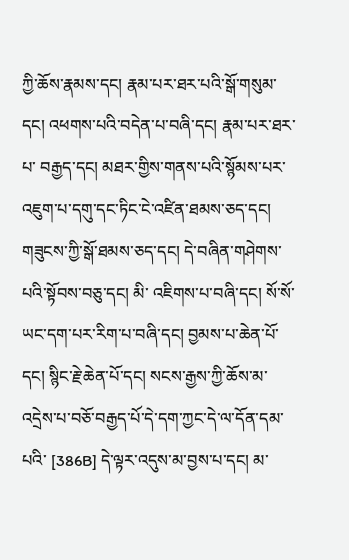ཀྱི་ཆོས་རྣམས་དང། རྣམ་པར་ཐར་པའི་སྒོ་གསུམ་དང། འཕགས་པའི་བདེན་པ་བཞི་དང། རྣམ་པར་ཐར་པ་ བརྒྱད་དང། མཐར་གྱིས་གནས་པའི་སྙོམས་པར་འཇུག་པ་དགུ་དང་ཏིང་ངེ་འཛིན་ཐམས་ཅད་དང། གཟུངས་ཀྱི་སྒོ་ཐམས་ཅད་དང། དེ་བཞིན་གཤེགས་པའི་སྟོབས་བཅུ་དང། མི་ འཇིགས་པ་བཞི་དང། སོ་སོ་ཡང་དག་པར་རིག་པ་བཞི་དང། བྱམས་པ་ཆེན་པོ་དང། སྙིང་རྗེ་ཆེན་པོ་དང། སངས་རྒྱས་ཀྱི་ཆོས་མ་འདྲེས་པ་བཅོ་བརྒྱད་པོ་དེ་དག་ཀྱང་དེ་ལ་དོན་དམ་པའི་ [386B] དེ་ལྟར་འདུས་མ་བྱས་པ་དང། མ་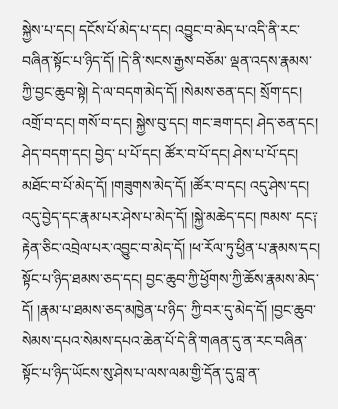སྐྱེས་པ་དང། དངོས་པོ་མེད་པ་དང། འབྱུང་བ་མེད་པ་འདི་ནི་རང་བཞིན་སྟོང་པ་ཉིད་དོ། །དེ་ནི་སངས་རྒྱས་བཅོམ་ ལྡན་འདས་རྣམས་ཀྱི་བྱང་ཆུབ་སྟེ། དེ་ལ་བདག་མེད་དོ། །སེམས་ཅན་དང། སྲོག་དང། འགྲོ་བ་དང། གསོ་བ་དང། སྐྱེས་བུ་དང། གང་ཟག་དང། ཤེད་ཅན་དང། ཤེད་བདག་དང། བྱེད་ པ་པོ་དང། ཚོར་བ་པོ་དང། ཤེས་པ་པོ་དང། མཐོང་བ་པོ་མེད་དོ། །གཟུགས་མེད་དོ། །ཚོར་བ་དང། འདུ་ཤེས་དང། འདུ་བྱེད་དང་རྣམ་པར་ཤེས་པ་མེད་དོ། །སྐྱེ་མཆེད་དང། ཁམས་ དང༑ རྟེན་ཅིང་འབྲེལ་པར་འབྱུང་བ་མེད་དོ། །ཕ་རོལ་ཏུ་ཕྱིན་པ་རྣམས་དང། སྟོང་པ་ཉིད་ཐམས་ཅད་དང། བྱང་ཆུབ་ཀྱི་ཕྱོགས་ཀྱི་ཆོས་རྣམས་མེད་དོ། །རྣམ་པ་ཐམས་ཅད་མཁྱེན་པ་ཉིད་ ཀྱི་བར་དུ་མེད་དོ། །བྱང་ཆུབ་སེམས་དཔའ་སེམས་དཔའ་ཆེན་པོ་དེ་ནི་གཞན་དུ་ན་རང་བཞིན་སྟོང་པ་ཉིད་ཡོངས་སུ་ཤེས་པ་ལས་ལམ་གྱི་དོན་དུ་བླ་ན་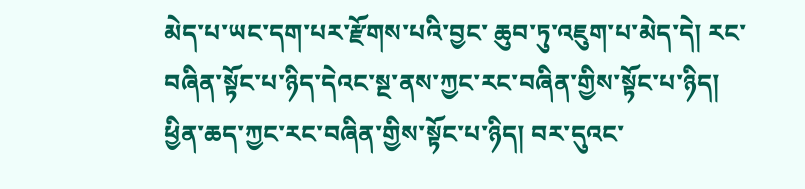མེད་པ་ཡང་དག་པར་རྫོགས་པའི་བྱང་ ཆུབ་ཏུ་འཇུག་པ་མེད་དེ། རང་བཞིན་སྟོང་པ་ཉིད་དེའང་སྔ་ནས་ཀྱང་རང་བཞིན་གྱིས་སྟོང་པ་ཉིད། ཕྱིན་ཆད་ཀྱང་རང་བཞིན་གྱིས་སྟོང་པ་ཉིད། བར་དུའང་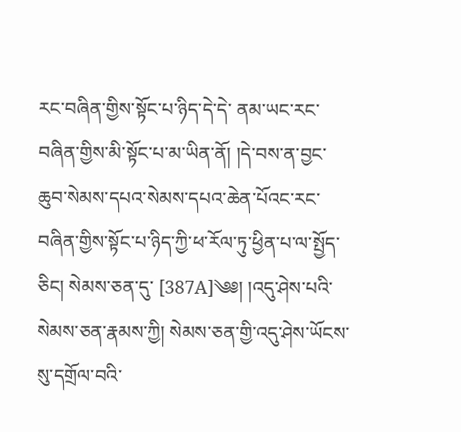རང་བཞིན་གྱིས་སྟོང་པ་ཉིད་དེ་དེ་ ནམ་ཡང་རང་བཞིན་གྱིས་མི་སྟོང་པ་མ་ཡིན་ནོ། །དེ་བས་ན་བྱང་ཆུབ་སེམས་དཔའ་སེམས་དཔའ་ཆེན་པོའང་རང་བཞིན་གྱིས་སྟོང་པ་ཉིད་ཀྱི་ཕ་རོལ་ཏུ་ཕྱིན་པ་ལ་སྤྱོད་ཅིང། སེམས་ཅན་དུ་ [387A]༄༅། །འདུ་ཤེས་པའི་སེམས་ཅན་རྣམས་ཀྱི། སེམས་ཅན་གྱི་འདུ་ཤེས་ཡོངས་སུ་དགྲོལ་བའི་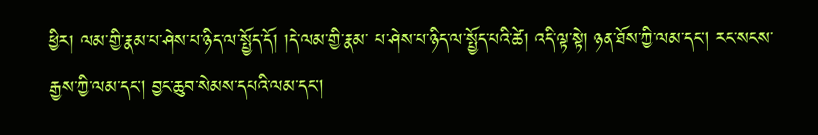ཕྱིར། ལམ་གྱི་རྣམ་པ་ཤེས་པ་ཉིད་ལ་སྤྱོད་དོ། །དེ་ལམ་གྱི་རྣམ་ པ་ཤེས་པ་ཉིད་ལ་སྤྱོད་པའི་ཚེ། འདི་ལྟ་སྟེ། ཉན་ཐོས་ཀྱི་ལམ་དང། རང་སངས་རྒྱས་ཀྱི་ལམ་དང། བྱང་ཆུབ་སེམས་དཔའི་ལམ་དང།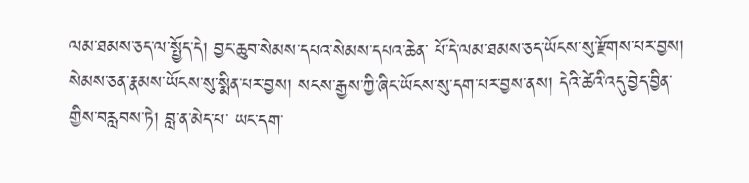ལམ་ཐམས་ཅད་ལ་སྤྱོད་དེ། བྱང་ཆུབ་སེམས་དཔའ་སེམས་དཔའ་ཆེན་ པོ་དེ་ལམ་ཐམས་ཅད་ཡོངས་སུ་རྫོགས་པར་བྱས། སེམས་ཅན་རྣམས་ཡོངས་སུ་སྨིན་པར་བྱས། སངས་རྒྱས་ཀྱི་ཞིང་ཡོངས་སུ་དག་པར་བྱས་ནས། དེའི་ཚེའི་འདུ་བྱེད་བྱིན་གྱིས་བརླབས་ཏེ། བླ་ན་མེད་པ་ ཡང་དག་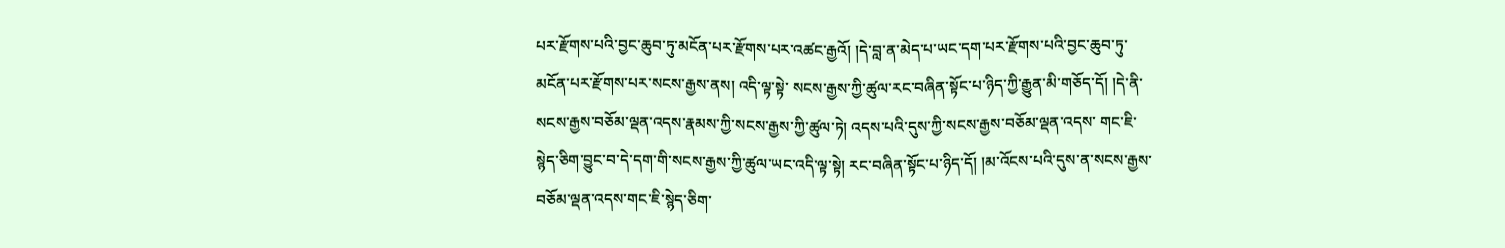པར་རྫོགས་པའི་བྱང་ཆུབ་ཏུ་མངོན་པར་རྫོགས་པར་འཚང་རྒྱའོ། །དེ་བླ་ན་མེད་པ་ཡང་དག་པར་རྫོགས་པའི་བྱང་ཆུབ་ཏུ་མངོན་པར་རྫོགས་པར་སངས་རྒྱས་ནས། འདི་ལྟ་སྟེ་ སངས་རྒྱས་ཀྱི་ཚུལ་རང་བཞིན་སྟོང་པ་ཉིད་ཀྱི་རྒྱུན་མི་གཅོད་དོ། །དེ་ནི་སངས་རྒྱས་བཅོམ་ལྡན་འདས་རྣམས་ཀྱི་སངས་རྒྱས་ཀྱི་ཚུལ་ཏེ། འདས་པའི་དུས་ཀྱི་སངས་རྒྱས་བཅོམ་ལྡན་འདས་ གང་ཇི་སྙེད་ཅིག་བྱུང་བ་དེ་དག་གི་སངས་རྒྱས་ཀྱི་ཚུལ་ཡང་འདི་ལྟ་སྟེ། རང་བཞིན་སྟོང་པ་ཉིད་དོ། །མ་འོངས་པའི་དུས་ན་སངས་རྒྱས་བཅོམ་ལྡན་འདས་གང་ཇི་སྙེད་ཅིག་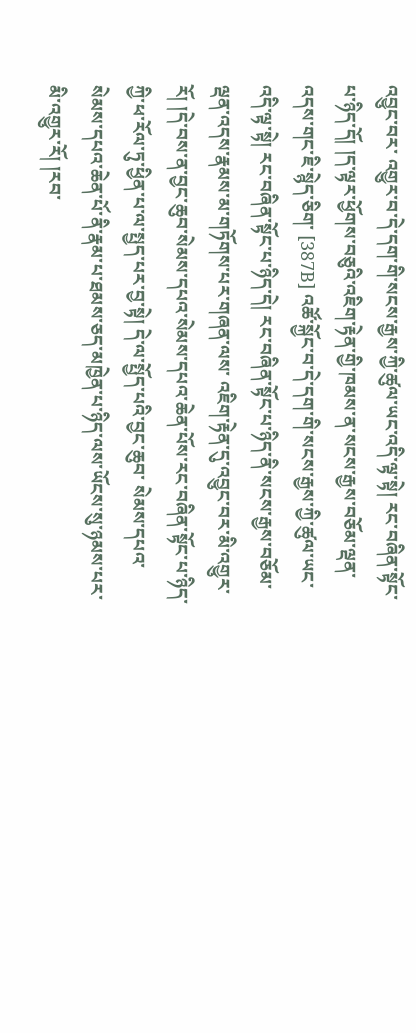འབྱུང་བར་ འགྱུར་བ་དེ་དག་གི་སངས་རྒྱས་ཀྱི་ཚུལ་ཡང་འདི་ལྟ་སྟེ། རང་བཞིན་སྟོང་པ་ཉིད་དོ། །ད་ལྟར་ཕྱོགས་བཅུའི་འཇིག་རྟེན་གྱི་ཁམས་ན་སངས་རྒྱས་བཅོམ་ལྡན་འདས་གང་ཇི་སྙེད་ཅིག་ [387B] འཚོ་སྐྱོང་བ་དེ་དག་གི་སངས་རྒྱས་ཀྱི་ཚུལ་ཡང་འདི་ལྟ་སྟེ། རང་བཞིན་སྟོང་པ་ཉིད་དེ། རང་བཞིན་སྟོང་པ་ཉིད་ནི་སངས་རྒྱས་བཅོམ་ལྡན་འདས་རྣམས་མ་གཏོགས་པར་གཞན་ལས་ འཇིག་རྟེན་དུ་འབྱུང་བར་མི་འགྱུར་རོ། །དེ་བས་ན་བྱང་ཆུབ་སེམས་དཔའ་སེམས་དཔའ་ཆེན་པོས་རང་བཞིན་སྟོང་པ་ཉིད་ཀྱི་ཕ་རོལ་ཏུ་ཕྱིན་པ་ལ་སྤྱད་པར་བྱ་སྟེ། དེ་ལ་སྤྱོད་པའི་བྱང་ཆུབ་ སེམས་དཔའ་སེམས་དཔའ་ཆེན་པོ་ནི་རྣམ་པ་ཐམས་ཅད་མཁྱེན་པ་ཉིད་ལས་ཡོངས་སུ་ཉམས་པར་མི་འགྱུར་རོ། །རབ་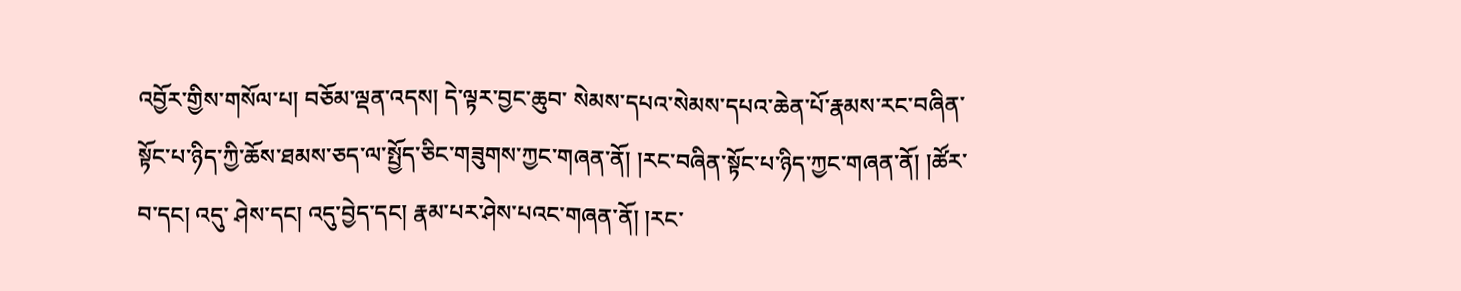འབྱོར་གྱིས་གསོལ་པ། བཅོམ་ལྡན་འདས། དེ་ལྟར་བྱང་ཆུབ་ སེམས་དཔའ་སེམས་དཔའ་ཆེན་པོ་རྣམས་རང་བཞིན་སྟོང་པ་ཉིད་ཀྱི་ཆོས་ཐམས་ཅད་ལ་སྤྱོད་ཅིང་གཟུགས་ཀྱང་གཞན་ནོ། །རང་བཞིན་སྟོང་པ་ཉིད་ཀྱང་གཞན་ནོ། །ཚོར་བ་དང། འདུ་ ཤེས་དང། འདུ་བྱེད་དང། རྣམ་པར་ཤེས་པའང་གཞན་ནོ། །རང་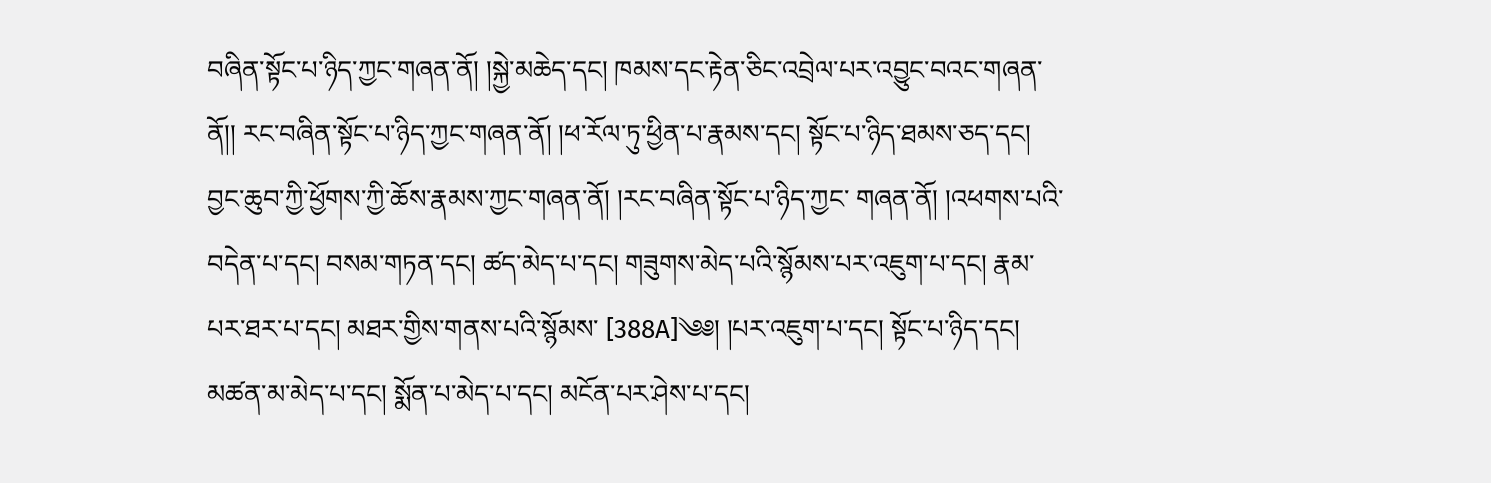བཞིན་སྟོང་པ་ཉིད་ཀྱང་གཞན་ནོ། །སྐྱེ་མཆེད་དང། ཁམས་དང་རྟེན་ཅིང་འབྲེལ་པར་འབྱུང་བའང་གཞན་ནོ།། རང་བཞིན་སྟོང་པ་ཉིད་ཀྱང་གཞན་ནོ། །ཕ་རོལ་ཏུ་ཕྱིན་པ་རྣམས་དང། སྟོང་པ་ཉིད་ཐམས་ཅད་དང། བྱང་ཆུབ་ཀྱི་ཕྱོགས་ཀྱི་ཆོས་རྣམས་ཀྱང་གཞན་ནོ། །རང་བཞིན་སྟོང་པ་ཉིད་ཀྱང་ གཞན་ནོ། །འཕགས་པའི་བདེན་པ་དང། བསམ་གཏན་དང། ཚད་མེད་པ་དང། གཟུགས་མེད་པའི་སྙོམས་པར་འཇུག་པ་དང། རྣམ་པར་ཐར་པ་དང། མཐར་གྱིས་གནས་པའི་སྙོམས་ [388A]༄༅། །པར་འཇུག་པ་དང། སྟོང་པ་ཉིད་དང། མཚན་མ་མེད་པ་དང། སྨོན་པ་མེད་པ་དང། མངོན་པར་ཤེས་པ་དང།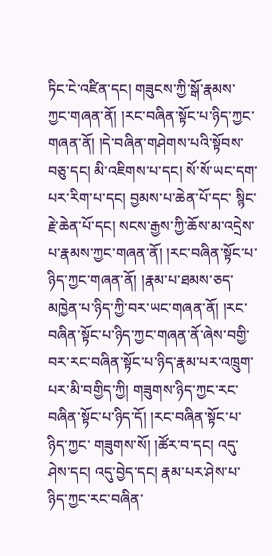ཏིང་ངེ་འཛིན་དང། གཟུངས་ཀྱི་སྒོ་རྣམས་ ཀྱང་གཞན་ནོ། །རང་བཞིན་སྟོང་པ་ཉིད་ཀྱང་གཞན་ནོ། །དེ་བཞིན་གཤེགས་པའི་སྟོབས་བཅུ་དང། མི་འཇིགས་པ་དང། སོ་སོ་ཡང་དག་པར་རིག་པ་དང། བྱམས་པ་ཆེན་པོ་དང་ སྙིང་རྗེ་ཆེན་པོ་དང། སངས་རྒྱས་ཀྱི་ཆོས་མ་འདྲེས་པ་རྣམས་ཀྱང་གཞན་ནོ། །རང་བཞིན་སྟོང་པ་ཉིད་ཀྱང་གཞན་ནོ། །རྣམ་པ་ཐམས་ཅད་མཁྱེན་པ་ཉིད་ཀྱི་བར་ཡང་གཞན་ནོ། །རང་ བཞིན་སྟོང་པ་ཉིད་ཀྱང་གཞན་ནོ་ཞེས་བགྱི་བར་རང་བཞིན་སྟོང་པ་ཉིད་རྣམ་པར་འཁྲུག་པར་མི་བགྱིད་ཀྱི། གཟུགས་ཉིད་ཀྱང་རང་བཞིན་སྟོང་པ་ཉིད་དོ། །རང་བཞིན་སྟོང་པ་ཉིད་ཀྱང་ གཟུགས་སོ། །ཚོར་བ་དང། འདུ་ཤེས་དང། འདུ་བྱེད་དང། རྣམ་པར་ཤེས་པ་ཉིད་ཀྱང་རང་བཞིན་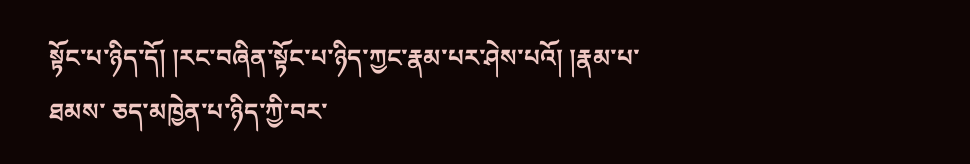སྟོང་པ་ཉིད་དོ། །རང་བཞིན་སྟོང་པ་ཉིད་ཀྱང་རྣམ་པར་ཤེས་པའོ། །རྣམ་པ་ཐམས་ ཅད་མཁྱེན་པ་ཉིད་ཀྱི་བར་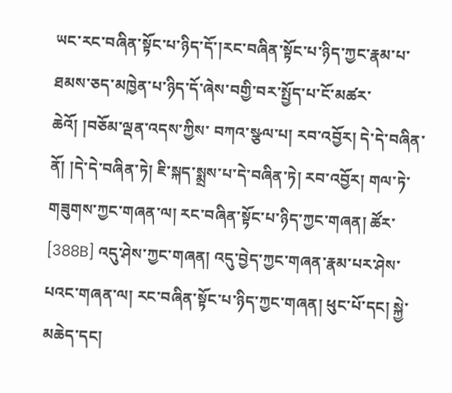ཡང་རང་བཞིན་སྟོང་པ་ཉིད་དོ་།རང་བཞིན་སྟོང་པ་ཉིད་ཀྱང་རྣམ་པ་ཐམས་ཅད་མཁྱེན་པ་ཉིད་དོ་ཞེས་བགྱི་བར་སྤྱོད་པ་ངོ་མཚར་ཆེའོ། །བཅོམ་ལྡན་འདས་ཀྱིས་ བཀའ་སྩལ་པ། རབ་འབྱོར། དེ་དེ་བཞིན་ནོ། །དེ་དེ་བཞིན་ཏེ། ཇི་སྐད་སྨྲས་པ་དེ་བཞིན་ཏེ། རབ་འབྱོར། གལ་ཏེ་གཟུགས་ཀྱང་གཞན་ལ། རང་བཞིན་སྟོང་པ་ཉིད་ཀྱང་གཞན། ཚོར་ [388B] འདུ་ཤེས་ཀྱང་གཞན། འདུ་བྱེད་ཀྱང་གཞན་རྣམ་པར་ཤེས་པའང་གཞན་ལ། རང་བཞིན་སྟོང་པ་ཉིད་ཀྱང་གཞན། ཕུང་པོ་དང། སྐྱེ་མཆེད་དང།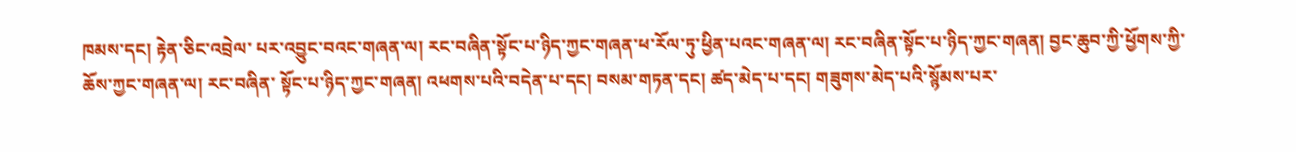ཁམས་དང། རྟེན་ཅིང་འབྲེལ་ པར་འབྱུང་བའང་གཞན་ལ། རང་བཞིན་སྟོང་པ་ཉིད་ཀྱང་གཞན་ཕ་རོལ་ཏུ་ཕྱིན་པའང་གཞན་ལ། རང་བཞིན་སྟོང་པ་ཉིད་ཀྱང་གཞན། བྱང་ཆུབ་ཀྱི་ཕྱོགས་ཀྱི་ཆོས་ཀྱང་གཞན་ལ། རང་བཞིན་ སྟོང་པ་ཉིད་ཀྱང་གཞན། འཕགས་པའི་བདེན་པ་དང། བསམ་གཏན་དང། ཚད་མེད་པ་དང། གཟུགས་མེད་པའི་སྙོམས་པར་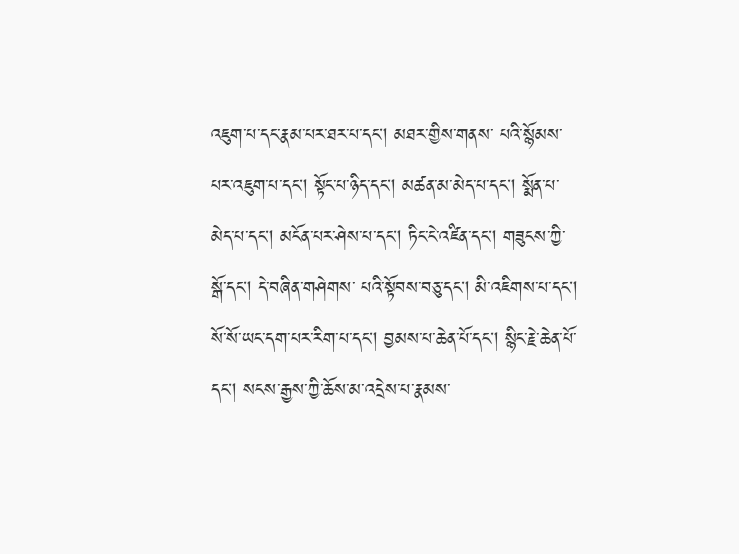འཇུག་པ་དང་རྣམ་པར་ཐར་པ་དང། མཐར་གྱིས་གནས་ པའི་སྙོམས་པར་འཇུག་པ་དང། སྟོང་པ་ཉིད་དང། མཚན་མ་མེད་པ་དང། སྨོན་པ་མེད་པ་དང། མངོན་པར་ཤེས་པ་དང། ཏིང་ངེ་འཛིན་དང། གཟུངས་ཀྱི་སྒོ་དང། དེ་བཞིན་གཤེགས་ པའི་སྟོབས་བཅུ་དང། མི་འཇིགས་པ་དང། སོ་སོ་ཡང་དག་པར་རིག་པ་དང། བྱམས་པ་ཆེན་པོ་དང། སྙིང་རྗེ་ཆེན་པོ་དང། སངས་རྒྱས་ཀྱི་ཆོས་མ་འདྲེས་པ་རྣམས་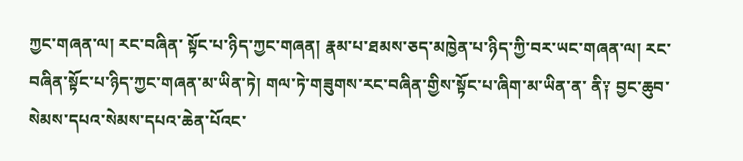ཀྱང་གཞན་ལ། རང་བཞིན་ སྟོང་པ་ཉིད་ཀྱང་གཞན། རྣམ་པ་ཐམས་ཅད་མཁྱེན་པ་ཉིད་ཀྱི་བར་ཡང་གཞན་ལ། རང་བཞིན་སྟོང་པ་ཉིད་ཀྱང་གཞན་མ་ཡིན་ཏེ། གལ་ཏེ་གཟུགས་རང་བཞིན་གྱིས་སྟོང་པ་ཞིག་མ་ཡིན་ན་ ནི༑ བྱང་ཆུབ་སེམས་དཔའ་སེམས་དཔའ་ཆེན་པོའང་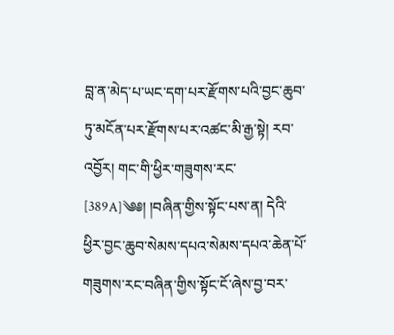བླ་ན་མེད་པ་ཡང་དག་པར་རྫོགས་པའི་བྱང་ཆུབ་ཏུ་མངོན་པར་རྫོགས་པར་འཚང་མི་རྒྱ་སྟེ། རབ་འབྱོར། གང་གི་ཕྱིར་གཟུགས་རང་ [389A]༄༅། །བཞིན་གྱིས་སྟོང་པས་ན། དེའི་ཕྱིར་བྱང་ཆུབ་སེམས་དཔའ་སེམས་དཔའ་ཆེན་པོ་གཟུགས་རང་བཞིན་གྱིས་སྟོང་ངོ་ཞེས་བྱ་བར་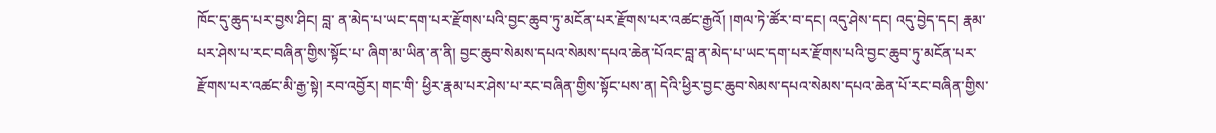ཁོང་དུ་ཆུད་པར་བྱས་ཤིང། བླ་ ན་མེད་པ་ཡང་དག་པར་རྫོགས་པའི་བྱང་ཆུབ་ཏུ་མངོན་པར་རྫོགས་པར་འཚང་རྒྱའོ། །གལ་ཏེ་ཚོར་བ་དང། འདུ་ཤེས་དང། འདུ་བྱེད་དང། རྣམ་པར་ཤེས་པ་རང་བཞིན་གྱིས་སྟོང་པ་ ཞིག་མ་ཡིན་ན་ནི། བྱང་ཆུབ་སེམས་དཔའ་སེམས་དཔའ་ཆེན་པོའང་བླ་ན་མེད་པ་ཡང་དག་པར་རྫོགས་པའི་བྱང་ཆུབ་ཏུ་མངོན་པར་རྫོགས་པར་འཚང་མི་རྒྱ་སྟེ། རབ་འབྱོར། གང་གི་ ཕྱིར་རྣམ་པར་ཤེས་པ་རང་བཞིན་གྱིས་སྟོང་པས་ན། དེའི་ཕྱིར་བྱང་ཆུབ་སེམས་དཔའ་སེམས་དཔའ་ཆེན་པོ་རང་བཞིན་གྱིས་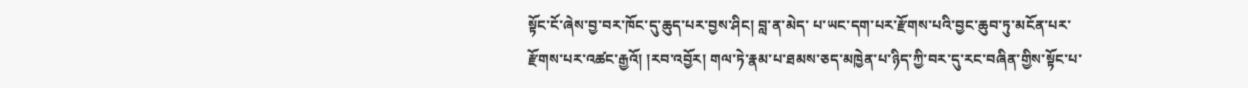སྟོང་ངོ་ཞེས་བྱ་བར་ཁོང་དུ་ཆུད་པར་བྱས་ཤིང། བླ་ན་མེད་ པ་ཡང་དག་པར་རྫོགས་པའི་བྱང་ཆུབ་ཏུ་མངོན་པར་རྫོགས་པར་འཚང་རྒྱའོ། །རབ་འབྱོར། གལ་ཏེ་རྣམ་པ་ཐམས་ཅད་མཁྱེན་པ་ཉིད་ཀྱི་བར་དུ་རང་བཞིན་གྱིས་སྟོང་པ་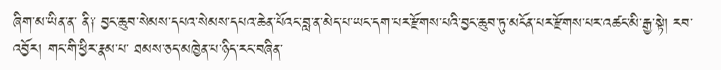ཞིག་མ་ཡིན་ན་ ནི༑ བྱང་ཆུབ་སེམས་དཔའ་སེམས་དཔའ་ཆེན་པོའང་བླ་ན་མེད་པ་ཡང་དག་པར་རྫོགས་པའི་བྱང་ཆུབ་ཏུ་མངོན་པར་རྫོགས་པར་འཚང་མི་རྒྱ་སྟེ། རབ་འབྱོར། གང་གི་ཕྱིར་རྣམ་པ་ ཐམས་ཅད་མཁྱེན་པ་ཉིད་རང་བཞིན་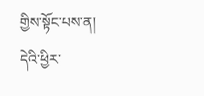གྱིས་སྟོང་པས་ན། དེའི་ཕྱིར་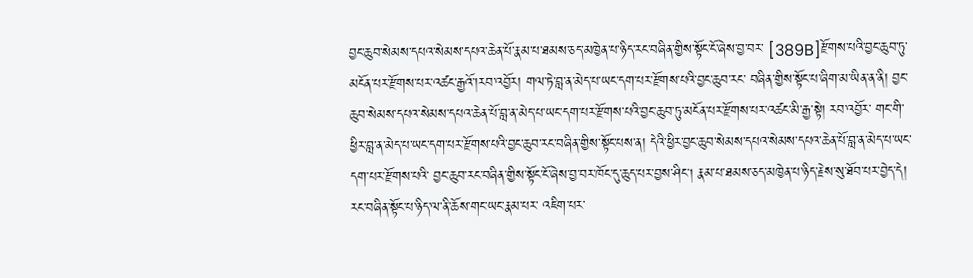བྱང་ཆུབ་སེམས་དཔའ་སེམས་དཔའ་ཆེན་པོ་རྣམ་པ་ཐམས་ཅད་མཁྱེན་པ་ཉིད་རང་བཞིན་གྱིས་སྟོང་ངོ་ཞེས་བྱ་བར་ [389B]རྫོགས་པའི་བྱང་ཆུབ་ཏུ་མངོན་པར་རྫོགས་པར་འཚང་རྒྱའོ་།རབ་འབྱོར། གལ་ཏེ་བླ་ན་མེད་པ་ཡང་དག་པར་རྫོགས་པའི་བྱང་ཆུབ་རང་ བཞིན་གྱིས་སྟོང་པ་ཞིག་མ་ཡིན་ན་ནི། བྱང་ཆུབ་སེམས་དཔའ་སེམས་དཔའ་ཆེན་པོ་བླ་ན་མེད་པ་ཡང་དག་པར་རྫོགས་པའི་བྱང་ཆུབ་ཏུ་མངོན་པར་རྫོགས་པར་འཚང་མི་རྒྱ་སྟེ། རབ་འབྱོར་ གང་གི་ཕྱིར་བླ་ན་མེད་པ་ཡང་དག་པར་རྫོགས་པའི་བྱང་ཆུབ་རང་བཞིན་གྱིས་སྟོང་པས་ན། དེའི་ཕྱིར་བྱང་ཆུབ་སེམས་དཔའ་སེམས་དཔའ་ཆེན་པོ་བླ་ན་མེད་པ་ཡང་དག་པར་རྫོགས་པའི་ བྱང་ཆུབ་རང་བཞིན་གྱིས་སྟོང་ངོ་ཞེས་བྱ་བར་ཁོང་དུ་ཆུད་པར་བྱས་ཤིང། རྣམ་པ་ཐམས་ཅད་མཁྱེན་པ་ཉིད་རྗེས་སུ་ཐོབ་པར་བྱེད་དེ། རང་བཞིན་སྟོང་པ་ཉིད་ལ་ནི་ཆོས་གང་ཡང་རྣམ་པར་ འཇིག་པར་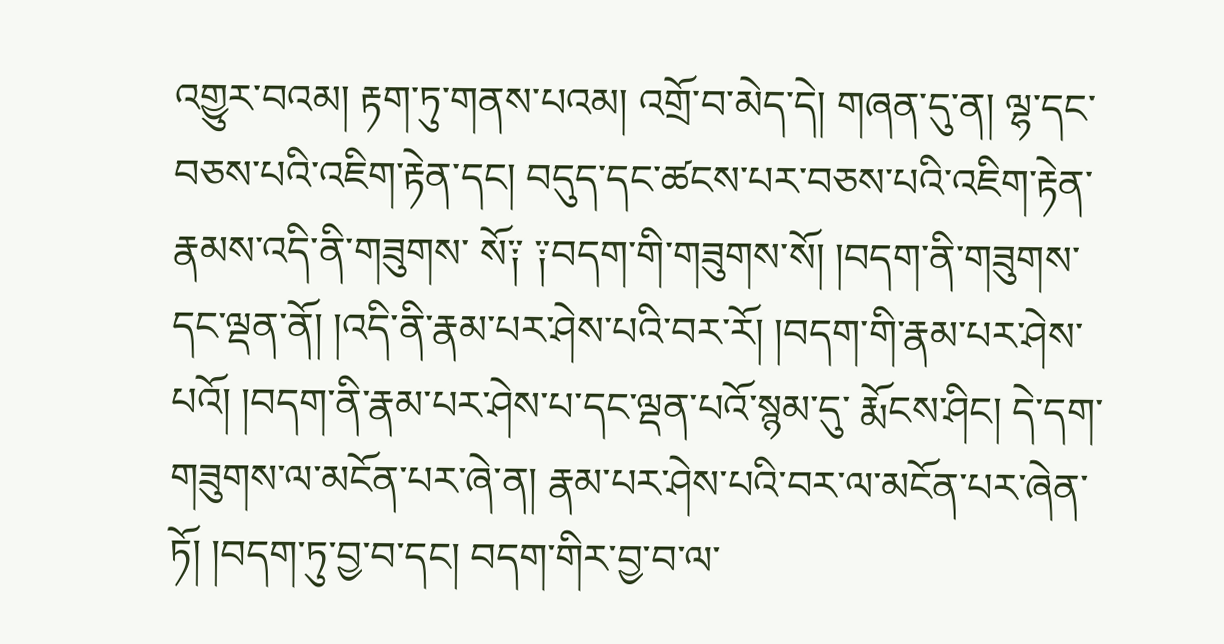འགྱུར་བའམ། རྟག་ཏུ་གནས་པའམ། འགྲོ་བ་མེད་དེ། གཞན་དུ་ན། ལྷ་དང་བཅས་པའི་འཇིག་རྟེན་དང། བདུད་དང་ཚངས་པར་བཅས་པའི་འཇིག་རྟེན་རྣམས་འདི་ནི་གཟུགས་ སོ༑ ༑བདག་གི་གཟུགས་སོ། །བདག་ནི་གཟུགས་དང་ལྡན་ནོ། །འདི་ནི་རྣམ་པར་ཤེས་པའི་བར་རོ། །བདག་གི་རྣམ་པར་ཤེས་པའོ། །བདག་ནི་རྣམ་པར་ཤེས་པ་དང་ལྡན་པའོ་སྙམ་དུ་ རྨོངས་ཤིང། དེ་དག་གཟུགས་ལ་མངོན་པར་ཞེ་ན། རྣམ་པར་ཤེས་པའི་བར་ལ་མངོན་པར་ཞེན་ཏོ། །བདག་ཏུ་བྱ་བ་དང། བདག་གིར་བྱ་བ་ལ་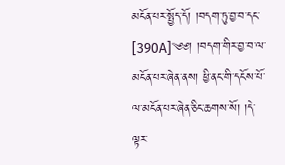མངོན་པར་སྤྱོད་དོ། །བདག་ཏུ་བྱ་བ་དང་ [390A]༄༅། །བདག་གིར་བྱ་བ་ལ་མངོན་པར་ཞེན་ནས། ཕྱི་ནང་གི་དངོས་པོ་ལ་མངོན་པར་ཞེན་ཅིང་ཆགས་སོ། །དེ་ལྟར་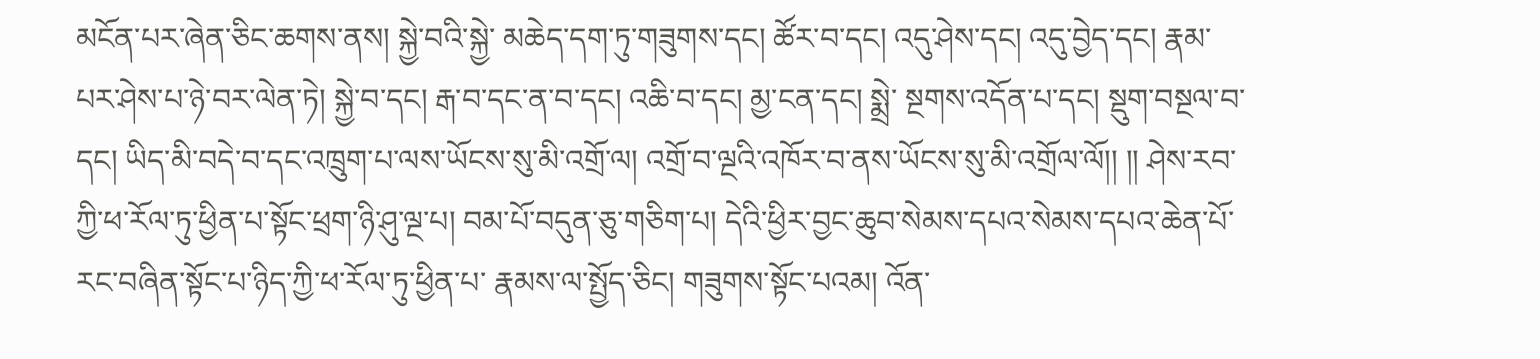མངོན་པར་ཞེན་ཅིང་ཆགས་ནས། སྐྱེ་བའི་སྐྱེ་ མཆེད་དག་ཏུ་གཟུགས་དང། ཚོར་བ་དང། འདུ་ཤེས་དང། འདུ་བྱེད་དང། རྣམ་པར་ཤེས་པ་ཉེ་བར་ལེན་ཏེ། སྐྱེ་བ་དང། རྒ་བ་དང་ན་བ་དང། འཆི་བ་དང། མྱ་ངན་དང། སྨྲེ་ སྔགས་འདོན་པ་དང། སྡུག་བསྔལ་བ་དང། ཡིད་མི་བདེ་བ་དང་འཁྲུག་པ་ལས་ཡོངས་སུ་མི་འགྲོ་ལ། འགྲོ་བ་ལྔའི་འཁོར་བ་ནས་ཡོངས་སུ་མི་འགྲོལ་ལོ།། །། ཤེས་རབ་ཀྱི་ཕ་རོལ་ཏུ་ཕྱིན་པ་སྟོང་ཕྲག་ཉི་ཤུ་ལྔ་པ། བམ་པོ་བདུན་ཅུ་གཅིག་པ། དེའི་ཕྱིར་བྱང་ཆུབ་སེམས་དཔའ་སེམས་དཔའ་ཆེན་པོ་རང་བཞིན་སྟོང་པ་ཉིད་ཀྱི་ཕ་རོལ་ཏུ་ཕྱིན་པ་ རྣམས་ལ་སྤྱོད་ཅིང། གཟུགས་སྟོང་པའམ། འོན་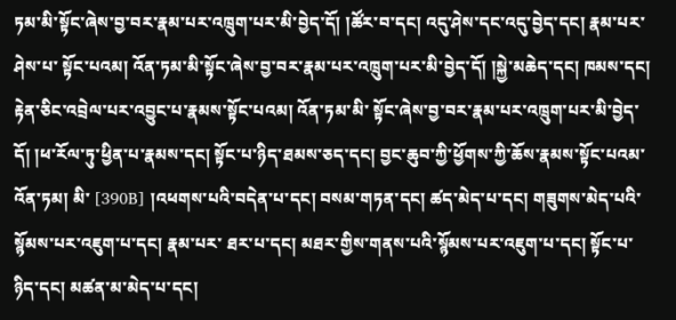ཏམ་མི་སྟོང་ཞེས་བྱ་བར་རྣམ་པར་འཁྲུག་པར་མི་བྱེད་དོ། །ཚོར་བ་དང། འདུ་ཤེས་དང་འདུ་བྱེད་དང། རྣམ་པར་ཤེས་པ་ སྟོང་པའམ། འོན་ཏམ་མི་སྟོང་ཞེས་བྱ་བར་རྣམ་པར་འཁྲུག་པར་མི་བྱེད་དོ། །སྐྱེ་མཆེད་དང། ཁམས་དང། རྟེན་ཅིང་འབྲེལ་པར་འབྱུང་པ་རྣམས་སྟོང་པའམ། འོན་ཏམ་མི་ སྟོང་ཞེས་བྱ་བར་རྣམ་པར་འཁྲུག་པར་མི་བྱེད་དོ། །ཕ་རོལ་ཏུ་ཕྱིན་པ་རྣམས་དང། སྟོང་པ་ཉིད་ཐམས་ཅད་དང། བྱང་ཆུབ་ཀྱི་ཕྱོགས་ཀྱི་ཆོས་རྣམས་སྟོང་པའམ་འོན་ཏམ། མི་ [390B] །འཕགས་པའི་བདེན་པ་དང། བསམ་གཏན་དང། ཚད་མེད་པ་དང། གཟུགས་མེད་པའི་སྙོམས་པར་འཇུག་པ་དང། རྣམ་པར་ ཐར་པ་དང། མཐར་གྱིས་གནས་པའི་སྙོམས་པར་འཇུག་པ་དང། སྟོང་པ་ཉིད་དང། མཚན་མ་མེད་པ་དང།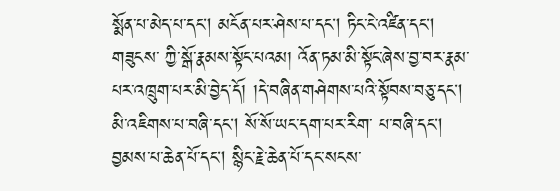སྨོན་པ་མེད་པ་དང། མངོན་པར་ཤེས་པ་དང། ཏིང་ངེ་འཛིན་དང། གཟུངས་ ཀྱི་སྒོ་རྣམས་སྟོང་པའམ། འོན་ཏམ་མི་སྟོང་ཞེས་བྱ་བར་རྣམ་པར་འཁྲུག་པར་མི་བྱེད་དོ། །དེ་བཞིན་གཤེགས་པའི་སྟོབས་བཅུ་དང། མི་འཇིགས་པ་བཞི་དང། སོ་སོ་ཡང་དག་པར་རིག་ པ་བཞི་དང། བྱམས་པ་ཆེན་པོ་དང། སྙིང་རྗེ་ཆེན་པོ་དང་སངས་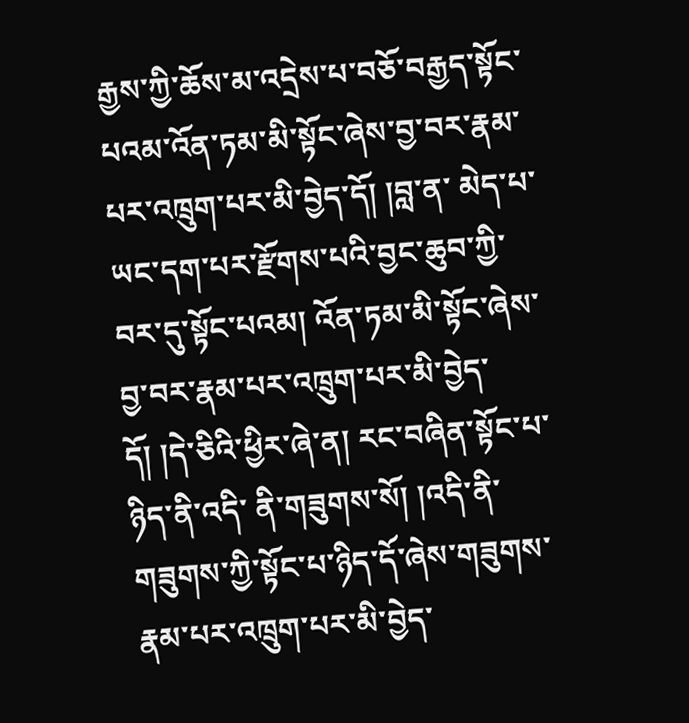རྒྱས་ཀྱི་ཆོས་མ་འདྲེས་པ་བཅོ་བརྒྱད་སྟོང་པའམ་འོན་ཏམ་མི་སྟོང་ཞེས་བྱ་བར་རྣམ་པར་འཁྲུག་པར་མི་བྱེད་དོ། །བླ་ན་ མེད་པ་ཡང་དག་པར་རྫོགས་པའི་བྱང་ཆུབ་ཀྱི་བར་དུ་སྟོང་པའམ། འོན་ཏམ་མི་སྟོང་ཞེས་བྱ་བར་རྣམ་པར་འཁྲུག་པར་མི་བྱེད་དོ། །དེ་ཅིའི་ཕྱིར་ཞེ་ན། རང་བཞིན་སྟོང་པ་ཉིད་ནི་འདི་ ནི་གཟུགས་སོ། །འདི་ནི་གཟུགས་ཀྱི་སྟོང་པ་ཉིད་དོ་ཞེས་གཟུགས་རྣམ་པར་འཁྲུག་པར་མི་བྱེད་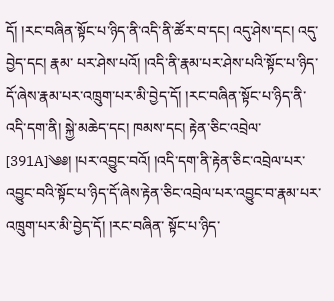དོ། །རང་བཞིན་སྟོང་པ་ཉིད་ནི་འདི་ནི་ཚོར་བ་དང། འདུ་ཤེས་དང། འདུ་བྱེད་དང། རྣམ་ པར་ཤེས་པའོ། །འདི་ནི་རྣམ་པར་ཤེས་པའི་སྟོང་པ་ཉིད་དོ་ཞེས་རྣམ་པར་འཁྲུག་པར་མི་བྱེད་དོ། །རང་བཞིན་སྟོང་པ་ཉིད་ནི་འདི་དག་ནི། སྐྱེ་མཆེད་དང། ཁམས་དང། རྟེན་ཅིང་འབྲེལ་ [391A]༄༅། །པར་འབྱུང་བའོ། །འདི་དག་ནི་རྟེན་ཅིང་འབྲེལ་པར་འབྱུང་བའི་སྟོང་པ་ཉིད་དོ་ཞེས་རྟེན་ཅིང་འབྲེལ་པར་འབྱུང་བ་རྣམ་པར་འཁྲུག་པར་མི་བྱེད་དོ། །རང་བཞིན་ སྟོང་པ་ཉིད་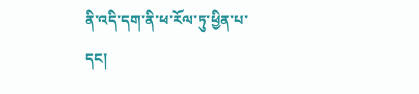ནི་འདི་དག་ནི་ཕ་རོལ་ཏུ་ཕྱིན་པ་དང།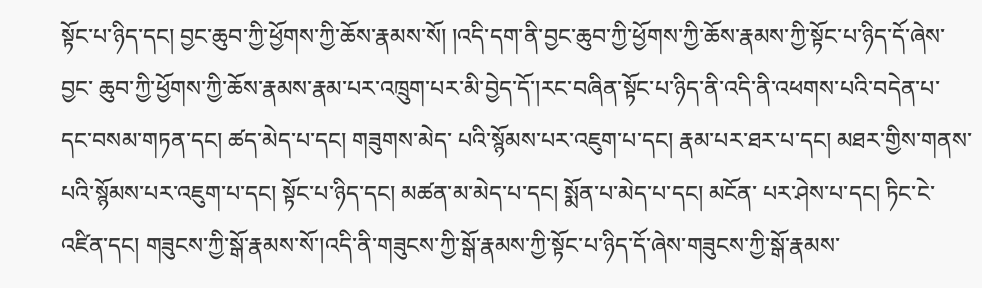སྟོང་པ་ཉིད་དང། བྱང་ཆུབ་ཀྱི་ཕྱོགས་ཀྱི་ཆོས་རྣམས་སོ། །འདི་དག་ནི་བྱང་ཆུབ་ཀྱི་ཕྱོགས་ཀྱི་ཆོས་རྣམས་ཀྱི་སྟོང་པ་ཉིད་དོ་ཞེས་བྱང་ ཆུབ་ཀྱི་ཕྱོགས་ཀྱི་ཆོས་རྣམས་རྣམ་པར་འཁྲུག་པར་མི་བྱེད་དོ་།རང་བཞིན་སྟོང་པ་ཉིད་ནི་འདི་ནི་འཕགས་པའི་བདེན་པ་དང་བསམ་གཏན་དང། ཚད་མེད་པ་དང། གཟུགས་མེད་ པའི་སྙོམས་པར་འཇུག་པ་དང། རྣམ་པར་ཐར་པ་དང། མཐར་གྱིས་གནས་པའི་སྙོམས་པར་འཇུག་པ་དང། སྟོང་པ་ཉིད་དང། མཚན་མ་མེད་པ་དང། སྨོན་པ་མེད་པ་དང། མངོན་ པར་ཤེས་པ་དང། ཏིང་ངེ་འཛིན་དང། གཟུངས་ཀྱི་སྒོ་རྣམས་སོ་།འདི་ནི་གཟུངས་ཀྱི་སྒོ་རྣམས་ཀྱི་སྟོང་པ་ཉིད་དོ་ཞེས་གཟུངས་ཀྱི་སྒོ་རྣམས་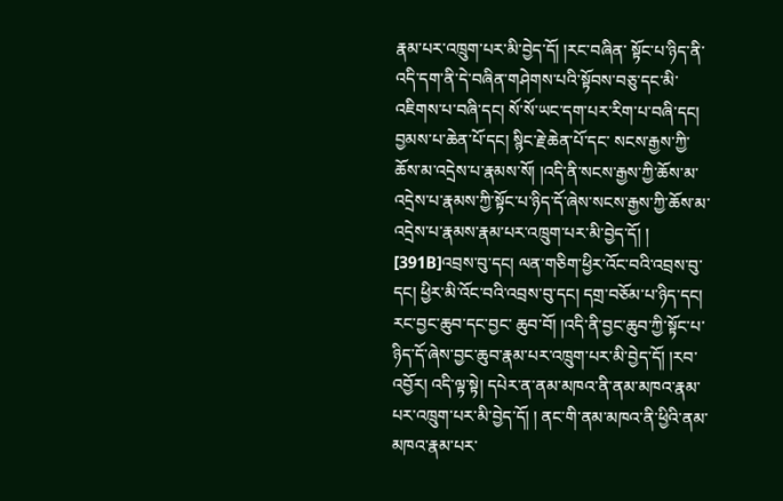རྣམ་པར་འཁྲུག་པར་མི་བྱེད་དོ། །རང་བཞིན་ སྟོང་པ་ཉིད་ནི་འདི་དག་ནི་དེ་བཞིན་གཤེགས་པའི་སྟོབས་བཅུ་དང་མི་འཇིགས་པ་བཞི་དང། སོ་སོ་ཡང་དག་པར་རིག་པ་བཞི་དང། བྱམས་པ་ཆེན་པོ་དང། སྙིང་རྗེ་ཆེན་པོ་དང་ སངས་རྒྱས་ཀྱི་ཆོས་མ་འདྲེས་པ་རྣམས་སོ། །འདི་ནི་སངས་རྒྱས་ཀྱི་ཆོས་མ་འདྲེས་པ་རྣམས་ཀྱི་སྟོང་པ་ཉིད་དོ་ཞེས་སངས་རྒྱས་ཀྱི་ཆོས་མ་འདྲེས་པ་རྣམས་རྣམ་པར་འཁྲུག་པར་མི་བྱེད་དོ། ། [391B]འབྲས་བུ་དང། ལན་གཅིག་ཕྱིར་འོང་བའི་འབྲས་བུ་དང། ཕྱིར་མི་འོང་བའི་འབྲས་བུ་དང། དགྲ་བཅོམ་པ་ཉིད་དང། རང་བྱང་ཆུབ་དང་བྱང་ ཆུབ་བོ། །འདི་ནི་བྱང་ཆུབ་ཀྱི་སྟོང་པ་ཉིད་དོ་ཞེས་བྱང་ཆུབ་རྣམ་པར་འཁྲུག་པར་མི་བྱེད་དོ། །རབ་འབྱོར། འདི་ལྟ་སྟེ། དཔེར་ན་ནམ་མཁའ་ནི་ནམ་མཁའ་རྣམ་པར་འཁྲུག་པར་མི་བྱེད་དོ། ། ནང་གི་ནམ་མཁའ་ནི་ཕྱིའི་ནམ་མཁའ་རྣམ་པར་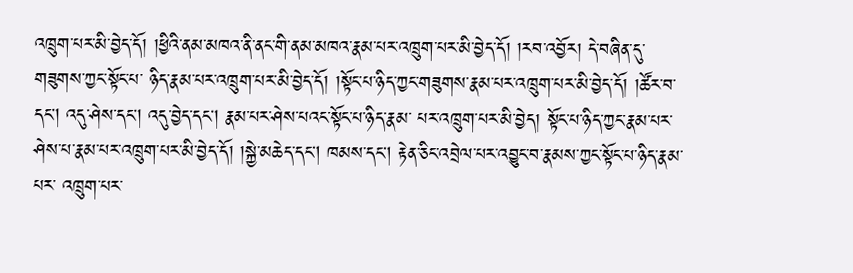འཁྲུག་པར་མི་བྱེད་དོ། །ཕྱིའི་ནམ་མཁའ་ནི་ནང་གི་ནམ་མཁའ་རྣམ་པར་འཁྲུག་པར་མི་བྱེད་དོ། །རབ་འབྱོར། དེ་བཞིན་དུ་གཟུགས་ཀྱང་སྟོང་པ་ ཉིད་རྣམ་པར་འཁྲུག་པར་མི་བྱེད་དོ། །སྟོང་པ་ཉིད་ཀྱང་གཟུགས་རྣམ་པར་འཁྲུག་པར་མི་བྱེད་དོ། །ཚོར་བ་དང། འདུ་ཤེས་དང། འདུ་བྱེད་དང། རྣམ་པར་ཤེས་པའང་སྟོང་པ་ཉིད་རྣམ་ པར་འཁྲུག་པར་མི་བྱེད། སྟོང་པ་ཉིད་ཀྱང་རྣམ་པར་ཤེས་པ་རྣམ་པར་འཁྲུག་པར་མི་བྱེད་དོ། །སྐྱེ་མཆེད་དང། ཁམས་དང། རྟེན་ཅིང་འབྲེལ་པར་འབྱུང་བ་རྣམས་ཀྱང་སྟོང་པ་ཉིད་རྣམ་པར་ འཁྲུག་པར་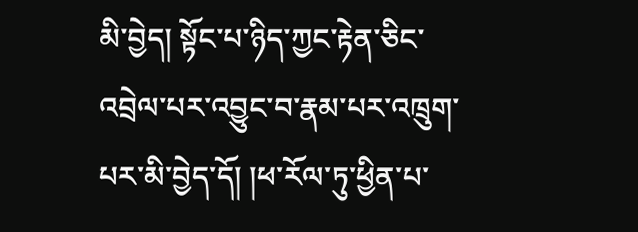མི་བྱེད། སྟོང་པ་ཉིད་ཀྱང་རྟེན་ཅིང་འབྲེལ་པར་འབྱུང་བ་རྣམ་པར་འཁྲུག་པར་མི་བྱེད་དོ། །ཕ་རོལ་ཏུ་ཕྱིན་པ་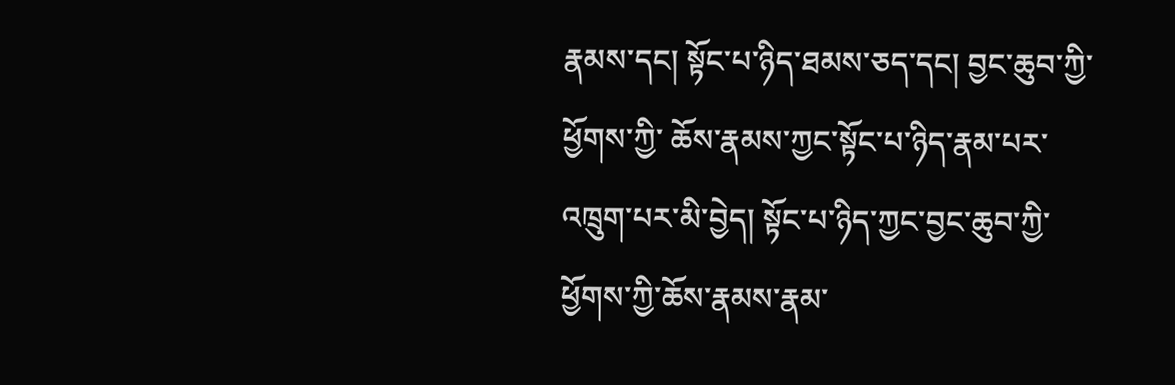རྣམས་དང། སྟོང་པ་ཉིད་ཐམས་ཅད་དང། བྱང་ཆུབ་ཀྱི་ཕྱོགས་ཀྱི་ ཆོས་རྣམས་ཀྱང་སྟོང་པ་ཉིད་རྣམ་པར་འཁྲུག་པར་མི་བྱེད། སྟོང་པ་ཉིད་ཀྱང་བྱང་ཆུབ་ཀྱི་ཕྱོགས་ཀྱི་ཆོས་རྣམས་རྣམ་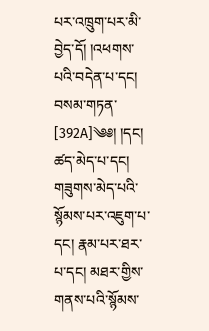པར་འཁྲུག་པར་མི་བྱེད་དོ། །འཕགས་པའི་བདེན་པ་དང། བསམ་གཏན་ [392A]༄༅། །དང། ཚད་མེད་པ་དང། གཟུགས་མེད་པའི་སྙོམས་པར་འཇུག་པ་དང། རྣམ་པར་ཐར་པ་དང། མཐར་གྱིས་གནས་པའི་སྙོམས་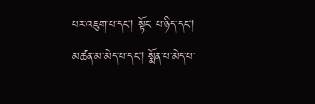པར་འཇུག་པ་དང། སྟོང་ པ་ཉིད་དང། མཚན་མ་མེད་པ་དང། སྨོན་པ་མེད་པ་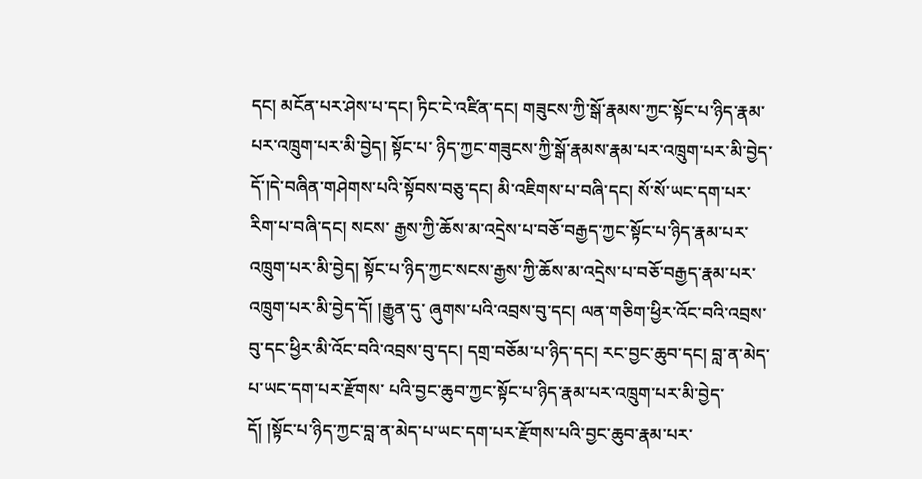དང། མངོན་པར་ཤེས་པ་དང། ཏིང་ངེ་འཛིན་དང། གཟུངས་ཀྱི་སྒོ་རྣམས་ཀྱང་སྟོང་པ་ཉིད་རྣམ་པར་འཁྲུག་པར་མི་བྱེད། སྟོང་པ་ ཉིད་ཀྱང་གཟུངས་ཀྱི་སྒོ་རྣམས་རྣམ་པར་འཁྲུག་པར་མི་བྱེད་དོ་།དེ་བཞིན་གཤེགས་པའི་སྟོབས་བཅུ་དང། མི་འཇིགས་པ་བཞི་དང། སོ་སོ་ཡང་དག་པར་རིག་པ་བཞི་དང། སངས་ རྒྱས་ཀྱི་ཆོས་མ་འདྲེས་པ་བཅོ་བརྒྱད་ཀྱང་སྟོང་པ་ཉིད་རྣམ་པར་འཁྲུག་པར་མི་བྱེད། སྟོང་པ་ཉིད་ཀྱང་སངས་རྒྱས་ཀྱི་ཆོས་མ་འདྲེས་པ་བཅོ་བརྒྱད་རྣམ་པར་འཁྲུག་པར་མི་བྱེད་དོ། །རྒྱུན་དུ་ ཞུགས་པའི་འབྲས་བུ་དང། ལན་གཅིག་ཕྱིར་འོང་བའི་འབྲས་བུ་དང་ཕྱིར་མི་འོང་བའི་འབྲས་བུ་དང། དགྲ་བཅོམ་པ་ཉིད་དང། རང་བྱང་ཆུབ་དང། བླ་ན་མེད་པ་ཡང་དག་པར་རྫོགས་ པའི་བྱང་ཆུབ་ཀྱང་སྟོང་པ་ཉིད་རྣམ་པར་འཁྲུག་པར་མི་བྱེད་དོ། །སྟོང་པ་ཉིད་ཀྱང་བླ་ན་མེད་པ་ཡང་དག་པར་རྫོགས་པའི་བྱང་ཆུབ་རྣམ་པར་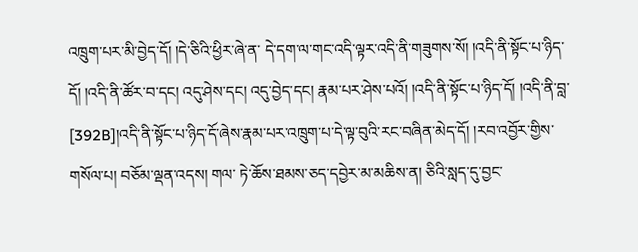འཁྲུག་པར་མི་བྱེད་དོ། །དེ་ཅིའི་ཕྱིར་ཞེ་ན་ དེ་དག་ལ་གང་འདི་ལྟར་འདི་ནི་གཟུགས་སོ། །འདི་ནི་སྟོང་པ་ཉིད་དོ། །འདི་ནི་ཚོར་བ་དང། འདུ་ཤེས་དང། འདུ་བྱེད་དང། རྣམ་པར་ཤེས་པའོ། །འདི་ནི་སྟོང་པ་ཉིད་དོ། །འདི་ནི་བླ་ [392B]།འདི་ནི་སྟོང་པ་ཉིད་དོ་ཞེས་རྣམ་པར་འཁྲུག་པ་དེ་ལྟ་བུའི་རང་བཞིན་མེད་དོ། །རབ་འབྱོར་གྱིས་གསོལ་པ། བཅོམ་ལྡན་འདས། གལ་ ཏེ་ཆོས་ཐམས་ཅད་དབྱེར་མ་མཆིས་ན། ཅིའི་སླད་དུ་བྱང་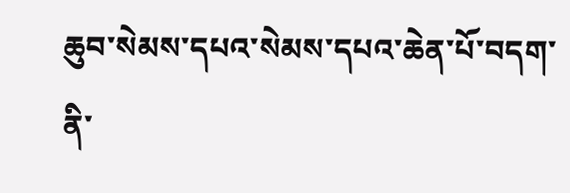ཆུབ་སེམས་དཔའ་སེམས་དཔའ་ཆེན་པོ་བདག་ནི་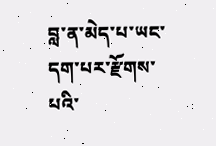བླ་ན་མེད་པ་ཡང་དག་པར་རྫོགས་པའི་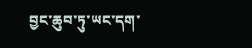བྱང་ཆུབ་ཏུ་ཡང་དག་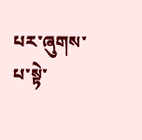པར་ཞུགས་པ་སྟེ་